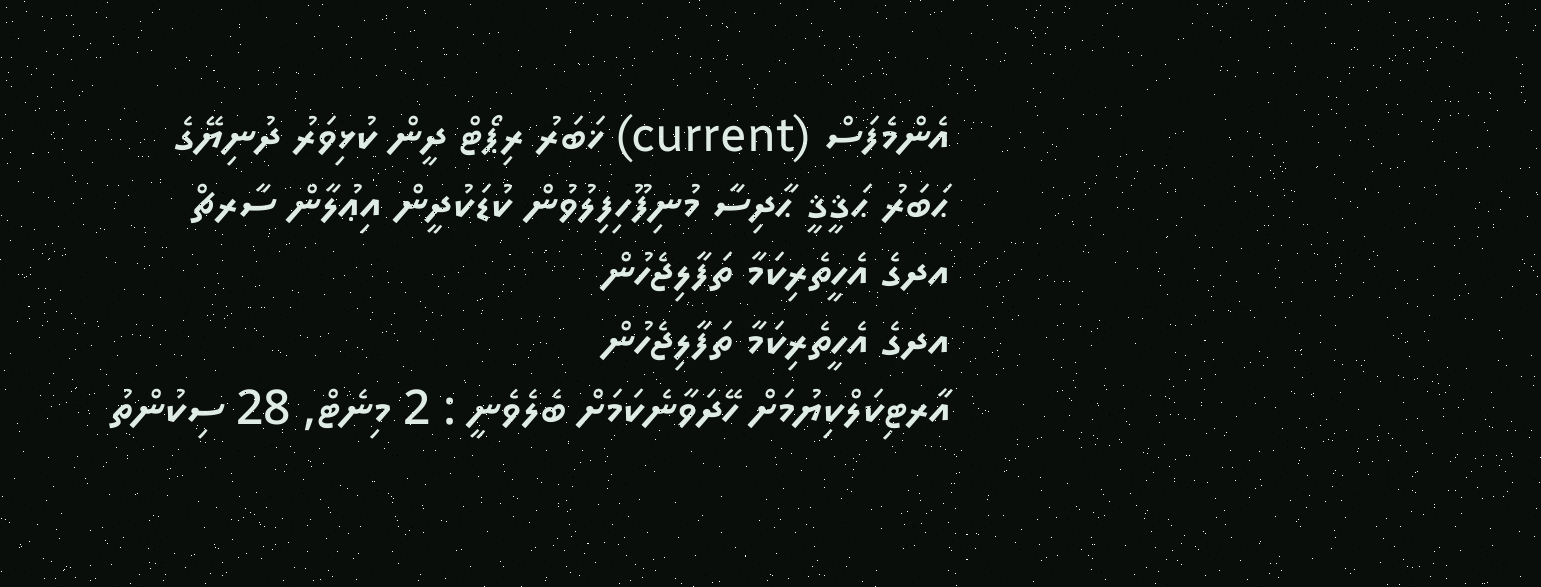އެންމެފަސް (current) ޚަބަރު ރިޕޯޓް ދީން ކުޅިވަރު ދުނިޔޭގެ ޙަބަރު ޙަޤީޤީ ޙާދިސާ މުނިފޫހިފިލުވުން ކުޑަކުދީން އިޢުލާން ސާރޗް
އދގެ އެހީތެރިކަމާ ތަފާލިޖެހުން
އދގެ އެހީތެރިކަމާ ތަފާލިޖެހުން
އާރޓިކަލްކިޔުމަށް ހޭދަވާނެކަމަށް ބެލެވެނީ : 2 މިނެޓް, 28 ސިކުންތު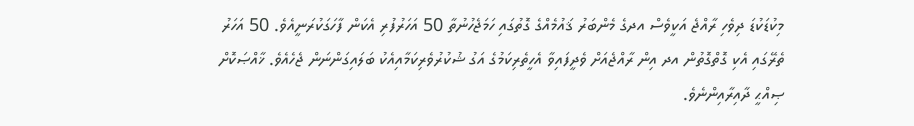މިކުޑަކުޑަ ދިވެހި ރާއްޖެ އަކީވެސް އދގެ މެންބަރު ޤައުމެއްގެ ގޮތުގައި ހަމަޖެހުނުތާ 50 އަހަރުފުރި އެކަން ފާހަގަކުރަނީއެވެ. 50 އަހަރު ތެރޭގައި އެކި ގޮތްގޮތުން އދ އިން ރާއްޖެއަށް ވެދީފައިވާ އެހީތެރިކަމުގެ އަގު ޝުކުރުވެރިކަމާއިއެކު ބަލައިގަންނަން ޖެހެއެވެ. ޚާއްޞަކޮށް ޞިއްޙީ ދާއިރާއިންނެވެ.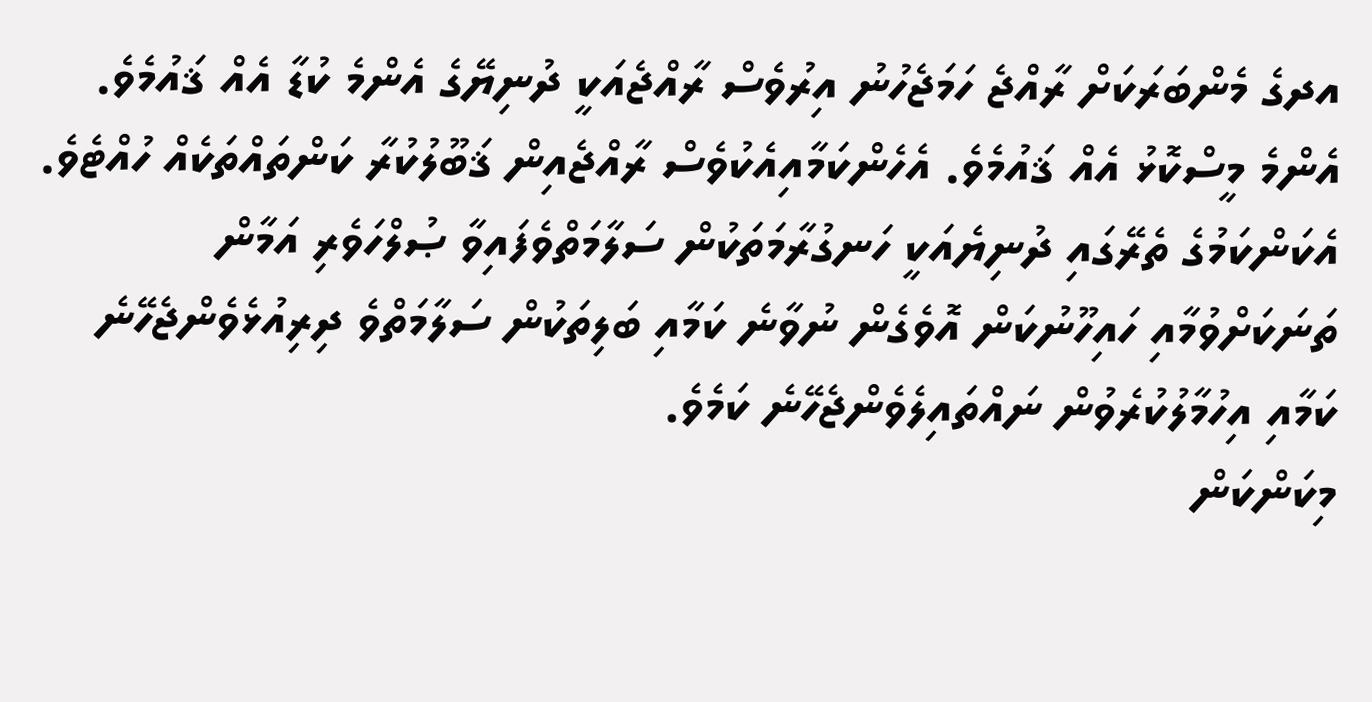އދގެ މެންބަރަކަށް ރާއްޖެ ހަމަޖެހުނު އިރުވެސް ރާއްޖެއަކީ ދުނިޔޭގެ އެންމެ ކުޑާ އެއް ޤައުމެވެ. އެންމެ މީސްކޮޅު އެއް ޤައުމެވެ. އެހެންކަމާއިއެކުވެސް ރާއްޖެއިން ޤަބޫލުކުރާ ކަންތައްތަކެއް ހުއްޓެވެ.
އެކަންކަމުގެ ތެރޭގައި ދުނިޔެއަކީ ހަނގުރާމަތަކުން ސަލާމަތްވެފައިވާ ޞުލްހަވެރި އަމާން ތަނަކަށްވުމާއި ހައިހޫނުކަން އޮވެގެން ނުވާނެ ކަމާއި ބަލިތަކުން ސަލާމަތްވެ ދިރިއުޅެވެންޖެހޭނެ ކަމާއި އިހުމާލުކުރެވުން ނައްތައިލެވެންޖެހޭނެ ކަމެވެ.
މިކަންކަން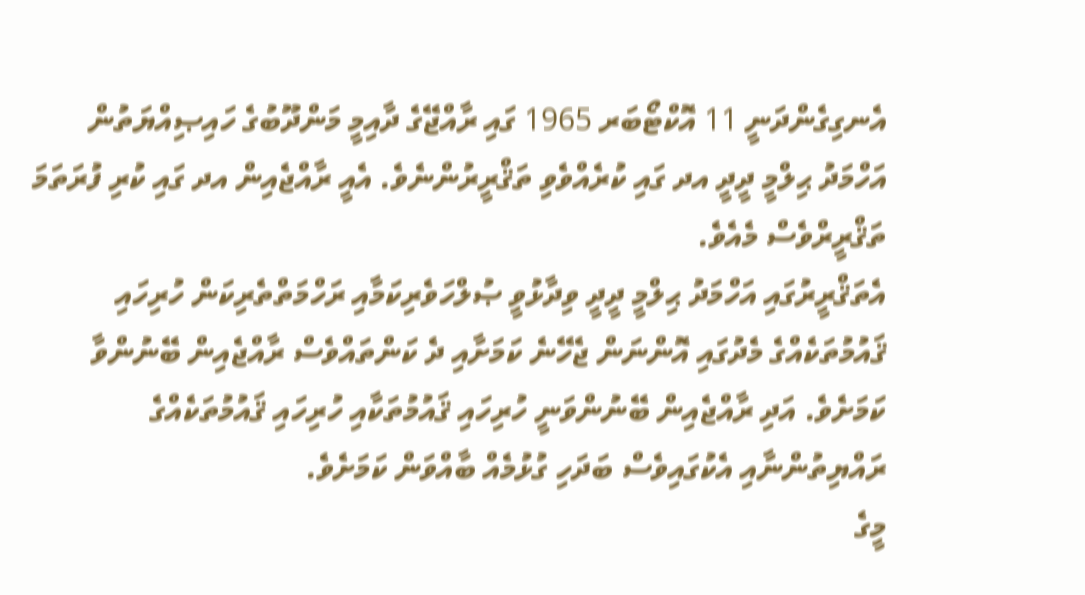އެނގިގެންދަނީ 11 އޮކްޓޯބަރ 1965 ގައި ރާއްޖޭގެ ދާއިމީ މަންދޫބުގެ ހައިޞިއްޔަތުން އަހްމަދު ޙިލްމީ ދީދީ އދ ގައި ކުރެއްވެވި ތަޤްރީރުންނެވެ. އެއީ ރާއްޖެއިން އދ ގައި ކުރި ފުރަތަމަ ތަޤްރީރްވެސް މެއެވެ.
އެތަޤްރީރުގައި އަހްމަދު ޙިލްމީ ދީދީ ވިދާޅުވީ ޞުލްހަވެރިކަމާއި ރަހްމަތްތެރިކަން ހުރިހައި ޤައުމުތަކެއްގެ މެދުގައި އޮންނަން ޖެހޭނެ ކަމަށާއި ދެ ކަންތައްވެސް ރާއްޖެއިން ބޭނުންވާ ކަމަށެވެ. އަދި ރާއްޖެއިން ބޭނުންވަނީ ހުރިހައި ޤައުމުތަކާއި ހުރިހައި ޤައުމުތަކެއްގެ ރައްޔިތުންނާއި އެކުގައިވެސް ބަދަހި ގުޅުމެއް ބާއްވަން ކަމަށެވެ.
މީގެ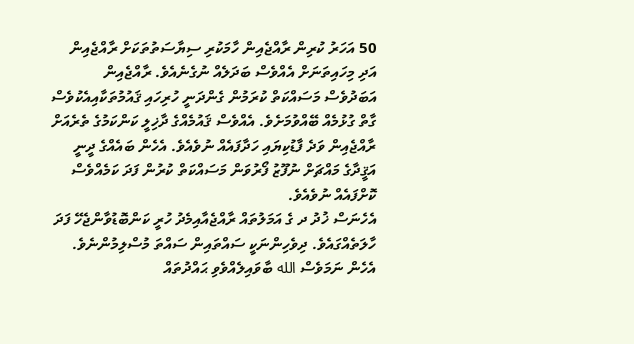50 އަހަރު ކުރިން ރާއްޖެއިން ހާމަކުރި ސިޔާސަތުތަކަށް ރާއްޖެއިން އަދި މިހައިތަނަށް އެއްވެސް ބަދަލެއް ނުގެނެއެވެ. ރާއްޖެއިން އަބަދުވެސް މަސައްކަތް ކުރަމުން ގެންދަނީ ހުރިހައި ޤައުމުތަކާއިއެކުވެސް ގާތް ގުޅުމެއް ބޭއްވުމަށެވެ. އެއްވެސް ޤައުމެއްގެ ދާޚިލީ ކަންކަމުގެ ތެރެއަށް ރާއްޖެއިން ވަދެ ފާޑުކިޔައި ހަދާފައެއް ނުވެއެވެ. އެހެން ބައެއްގެ ދީނީ އަޤީދާގެ މައްޗަށް ނުފޫޒު ފޯރުވަން މަސައްކަތް ކުރުން ފަދަ ކަމެއްވެސް ކޮށްފައެއް ނުވެއެވެ.
އެހެނަސް ޚުދު ދ ގެ އަމަލުތައް ރާއްޖެއާއިމެދު ހުރީ ކަންބޮޑުވާންޖެހޭ ފަދަ ހާލަތެއްގައެވެ. ދިވެހިންނަކީ ސައްތައިން ސައްތަ މުސްލިމުންނެވެ. އެހެން ނަމަވެސް الله ބާވައިލެއްވެވި ޙައްދުތައް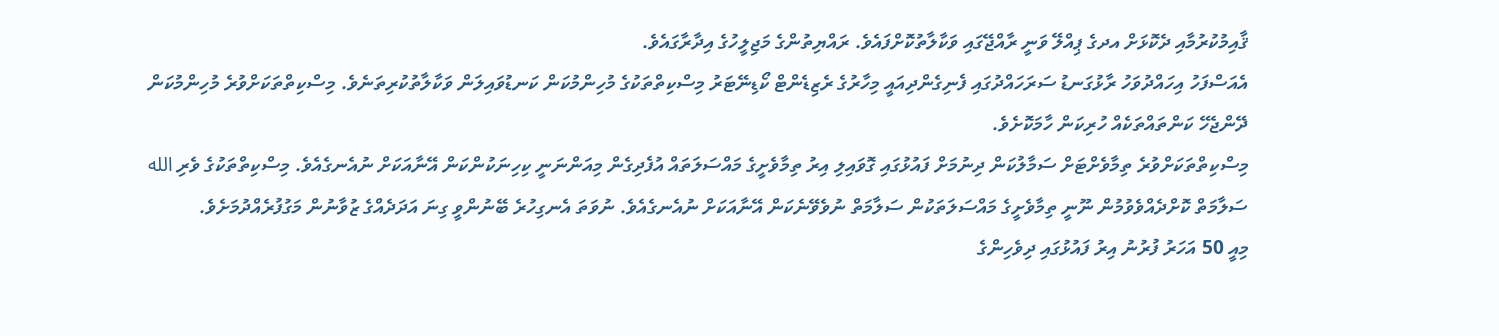ޤާއިމުކުރުމާއި ދެކޮޅަށް އދގެ ޕިއްލޭ ވަނީ ރާއްޖޭގައި ވަކާލާތުކޮށްފައެވެ. ރައްޔިތުންގެ މަޖިލީހުގެ އިދާރާގައެވެ.
އެއަސްފަހު އިހައްދުވަހު ރާޅުގަނޑު ސަރަހައްދުގައި ފެނިގެންދިއައީ މިހާރުގެ ރެޒިޑެންޓް ކޯޑިނޭޓަރު މިސްކިތްތަކުގެ މުހިންމުކަން ކަނޑުވައިލަން ވަކާލާތުކުރިތަނެވެ. މިސްކިތްތަކަށްވުރެ މުހިންމުކަން ދޭންޖެހޭ ކަންތައްތަކެއް ހުރިކަން ހާމަކޮށެވެ.
މިސްކިތްތަކަށްވުރެ ތިމާވެށްޓަށް ސަމާލުކަން ދިނުމަށް ފައުޅުގައި ގޮވައިލި އިރު ތިމާވެށީގެ މައްސަލަތައް އުފެދިގެން މިއަންނަނީ ކިހިނަކުންކަން އޭނާއަކަށް ނުއެނގެއެވެ. މިސްކިތްތަކުގެ ވެރި الله ސަލާމަތް ކޮށްދެއްވެވުމުން ނޫނީ ތިމާވެށީގެ މައްސަލަތަކުން ސަލާމަތް ނުވެވޭނެކަން އޭނާއަކަށް ނުއެނގެއެވެ. ނުވަތަ އެނގިހުރެ ބޭނުންވީ ގިނަ އަދަދެއްގެ ޒުވާނުން މަގުފުރެއްދުމަށެވެ.
މިއީ 50 އަހަރު ފުރުނު އިރު ފައުޅުގައި ދިވެހިންގެ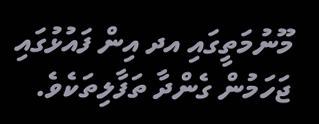މޫނުމަތީގައި އދ އިން ފައުޅުގައި ޖަހަމުން ގެންދާ ތަފާލިތަކެވެ.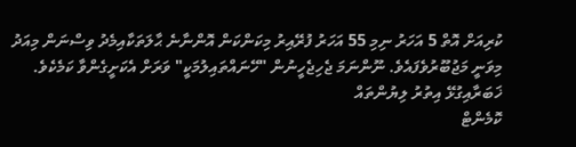ކުރިއަށް އޮތް 5 އަހަރު ނިމި 55 އަހަރު ފުރޭއިރު މިކަންކަން އޮންނާނެ ޙާލަތަކާއިމެދު ވިސްނަން މިއަދު މިވަނީ މަޖުބޫރުވެފައެވެ. ނޫންނަމަ ޖެހިޖެހީނުން "ހޭނައްތައިލުމަކީ" ވަރަށް އެކަށީގެންވާ ކަމެކެވެ.
ޚަބަރާއިގުޅޭ އިތުރު ލިޔުންތައް
ކޮމެންޓް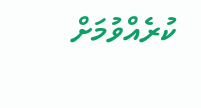ކުރެއްވުމަށް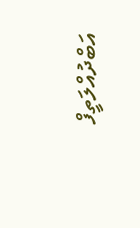އަބްދުއްލަތީފް